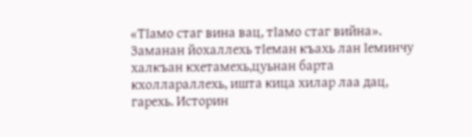«ТIамо стаг вина вац, тIамо стаг вийна». Заманан йохаллехь тIеман къахь лан Iеминчу халкъан кхетамехь,цуьнан барта кхоллараллехь, ишта кица хилар лаа дац, гарехь. Историн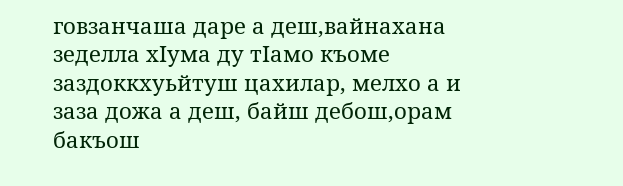говзанчаша даре а деш,вайнахана зеделла хIума ду тIамо къоме заздоккхуьйтуш цахилар, мелхо а и заза дожа а деш, байш дебош,орам бакъош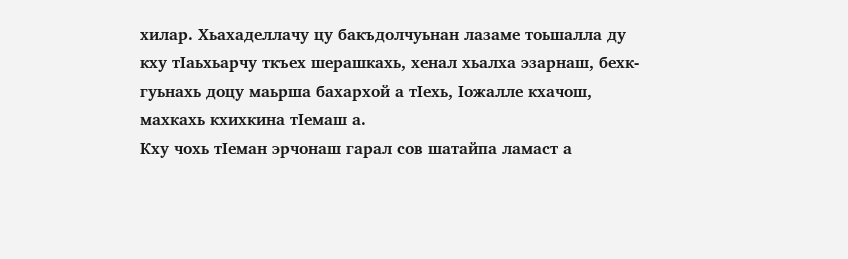хилар. Хьахаделлачу цу бакъдолчуьнан лазаме тоьшалла ду кху тIаьхьарчу ткъех шерашкахь, хенал хьалха эзарнаш, бехк-гуьнахь доцу маьрша бахархой а тIехь, Iожалле кхачош, махкахь кхихкина тIемаш а.
Кху чохь тIеман эрчонаш гарал сов шатайпа ламаст а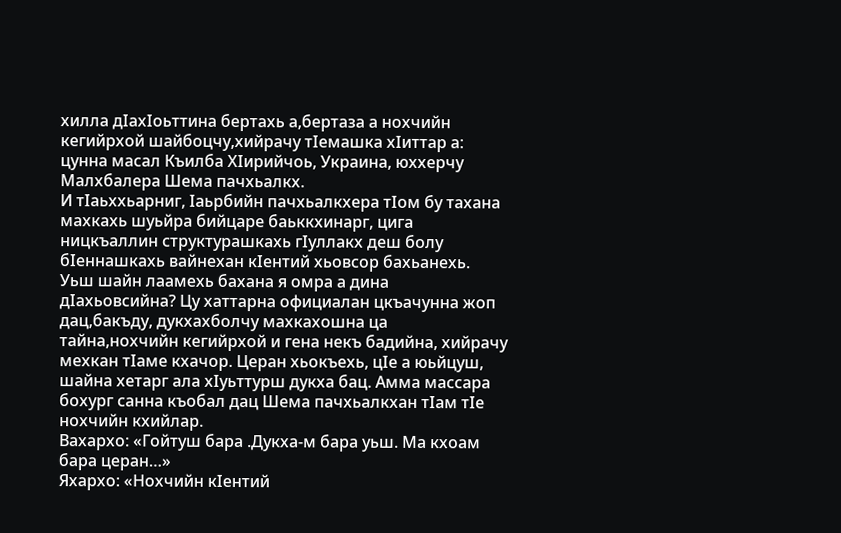хилла дIахIоьттина бертахь а,бертаза а нохчийн кегийрхой шайбоцчу,хийрачу тIемашка хIиттар а: цунна масал Къилба ХIирийчоь, Украина, юххерчу Малхбалера Шема пачхьалкх.
И тIаьххьарниг, Iаьрбийн пачхьалкхера тIом бу тахана махкахь шуьйра бийцаре баьккхинарг, цига ницкъаллин структурашкахь гIуллакх деш болу бIеннашкахь вайнехан кIентий хьовсор бахьанехь.
Уьш шайн лаамехь бахана я омра а дина дIахьовсийна? Цу хаттарна официалан цкъачунна жоп дац,бакъду, дукхахболчу махкахошна ца тайна,нохчийн кегийрхой и гена некъ бадийна, хийрачу мехкан тIаме кхачор. Церан хьокъехь, цIе а юьйцуш, шайна хетарг ала хIуьттурш дукха бац. Амма массара бохург санна къобал дац Шема пачхьалкхан тIам тIе нохчийн кхийлар.
Вахархо: «Гойтуш бара .Дукха-м бара уьш. Ма кхоам бара церан…»
Яхархо: «Нохчийн кIентий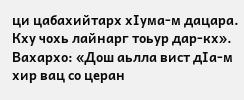ци цабахийтарх хIума-м дацара. Кху чохь лайнарг тоьур дар-кх».
Вахархо: «Дош аьлла вист дIа-м хир вац со церан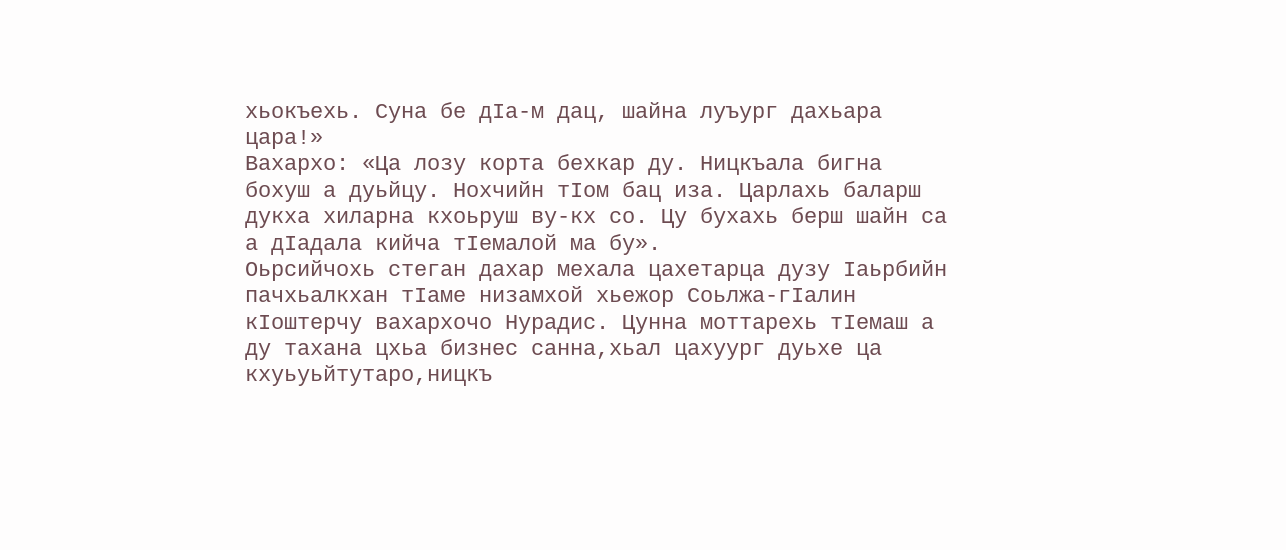хьокъехь. Суна бе дIа-м дац, шайна луъург дахьара цара!»
Вахархо: «Ца лозу корта бехкар ду. Ницкъала бигна бохуш а дуьйцу. Нохчийн тIом бац иза. Царлахь баларш дукха хиларна кхоьруш ву-кх со. Цу бухахь берш шайн са а дIадала кийча тIемалой ма бу».
Оьрсийчохь стеган дахар мехала цахетарца дузу Iаьрбийн пачхьалкхан тIаме низамхой хьежор Соьлжа-гIалин кIоштерчу вахархочо Нурадис. Цунна моттарехь тIемаш а ду тахана цхьа бизнес санна,хьал цахуург дуьхе ца кхуьуьйтутаро,ницкъ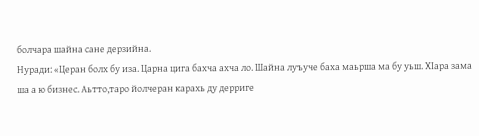болчара шайна сане дерзийна.
Нуради: «Церан болх бу иза. Царна цига бахча ахча ло. Шайна луъуче баха маьрша ма бу уьш. ХIара зама ша а ю бизнес. Аьтто,таро йолчеран карахь ду дерриге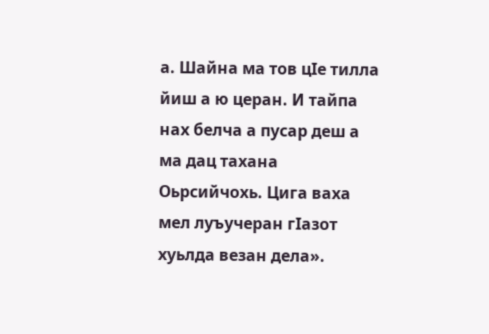а. Шайна ма тов цIе тилла йиш а ю церан. И тайпа нах белча а пусар деш а ма дац тахана Оьрсийчохь. Цига ваха мел луъучеран гIазот хуьлда везан дела».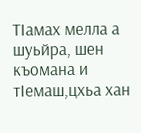ТIамах мелла а шуьйра, шен къомана и тIемаш,цхьа хан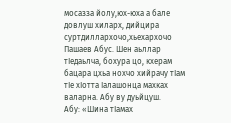мосазза йолу,юх-юха а бале довлуш хиларх, дийцира суртдиллархочо,хьехархочо Пашаев Абус. Шен аьллар тIедаьлча, бохура цо, кхерам бацара цхьа нохчо хийрачу тIам тIе хIотта Iалашонца махках валарна. Абу ву дуьйцуш.
Абу: «Шина тIамах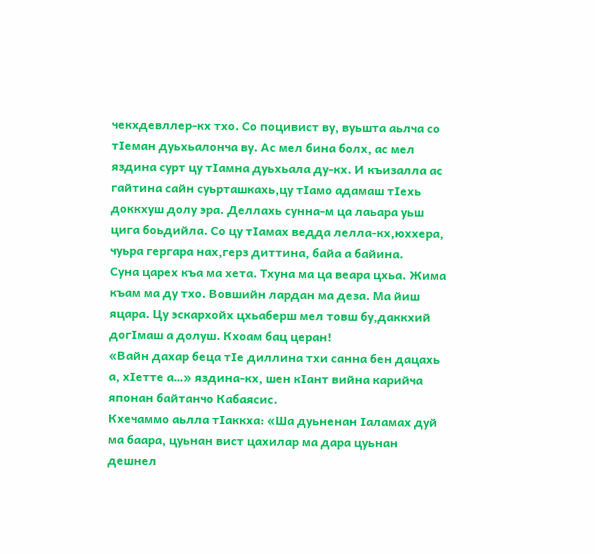чекхдевллер-кх тхо. Со поцивист ву, вуьшта аьлча со тIеман дуьхьалонча ву. Ас мел бина болх, ас мел яздина сурт цу тIамна дуьхьала ду-кх. И къизалла ас гайтина сайн суьрташкахь,цу тIамо адамаш тIехь доккхуш долу эра. Деллахь сунна-м ца лаьара уьш цига боьдийла. Со цу тIамах ведда лелла-кх,юххера, чуьра гергара нах,герз диттина, байа а байина.
Суна царех къа ма хета. Тхуна ма ца веара цхьа. Жима къам ма ду тхо. Вовшийн лардан ма деза. Ма йиш яцара. Цу эскархойх цхьаберш мел товш бу,даккхий догIмаш а долуш. Кхоам бац церан!
«Вайн дахар беца тIе диллина тхи санна бен дацахь а, хIетте а…» яздина-кх, шен кIант вийна карийча японан байтанчо Кабаясис.
Кхечаммо аьлла тIаккха: «Ша дуьненан Iаламах дуй ма баара, цуьнан вист цахилар ма дара цуьнан дешнел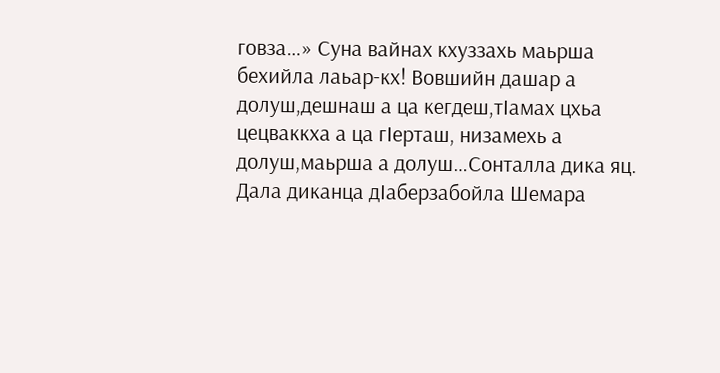говза…» Суна вайнах кхуззахь маьрша бехийла лаьар-кх! Вовшийн дашар а долуш,дешнаш а ца кегдеш,тIамах цхьа цецваккха а ца гIерташ, низамехь а долуш,маьрша а долуш…Сонталла дика яц. Дала диканца дIаберзабойла Шемара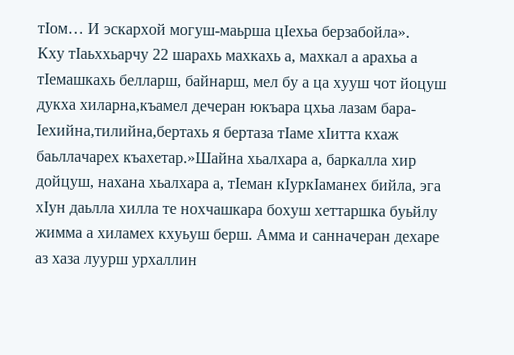тIом… И эскархой могуш-маьрша цIехьа берзабойла».
Кху тIаьххьарчу 22 шарахь махкахь а, махкал а арахьа а тIемашкахь белларш, байнарш, мел бу а ца хууш чот йоцуш дукха хиларна,къамел дечеран юкъара цхьа лазам бара- Iехийна,тилийна,бертахь я бертаза тIаме хIитта кхаж баьллачарех къахетар.»Шайна хьалхара а, баркалла хир дойцуш, нахана хьалхара а, тIеман кIуркIаманех бийла, эга хIун даьлла хилла те нохчашкара бохуш хеттаршка буьйлу жимма а хиламех кхуьуш берш. Амма и санначеран дехаре аз хаза луурш урхаллин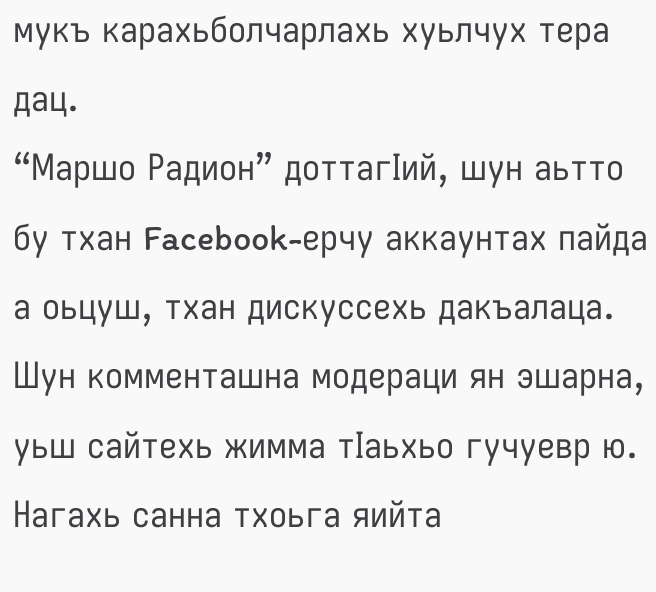мукъ карахьболчарлахь хуьлчух тера дац.
“Маршо Радион” доттагIий, шун аьтто бу тхан Facebook-ерчу аккаунтах пайда а оьцуш, тхан дискуссехь дакъалаца. Шун комменташна модераци ян эшарна, уьш сайтехь жимма тIаьхьо гучуевр ю. Нагахь санна тхоьга яийта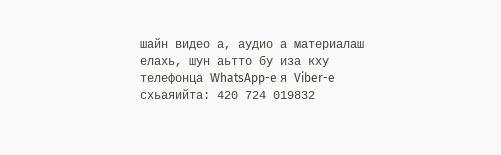шайн видео а, аудио а материалаш елахь, шун аьтто бу иза кху телефонца WhatsApp-e я Viber-e схьаяийта: 420 724 019832